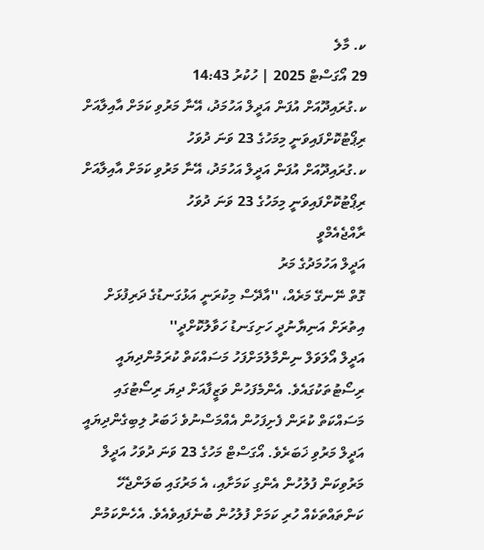ކ. މާލެ
29 އޯގަސްޓް 2025 | ހުކުރު 14:43
ކ.ގުރައިދޫއަށް އުފަން އަދީލް އަހުމަދު، އޭނާ މަރުވި ކަމަށް އާއިލާއަށް ރިޕޯޓުކޮށްފައިވަނީ މިމަހުގެ 23 ވަނަ ދުވަހު
ކ.ގުރައިދޫއަށް އުފަން އަދީލް އަހުމަދު، އޭނާ މަރުވި ކަމަށް އާއިލާއަށް ރިޕޯޓުކޮށްފައިވަނީ މިމަހުގެ 23 ވަނަ ދުވަހު
ރާއްޖެއެމްވީ
އަދީލް އަހުމަދުގެ މަރު
ގޮތް ނޭނގޭ މަރެއް، ''އާދޭސް މިކުރަނީ އަޅުގަނޑުގެ ދަރިފުޅަށް އިތުރަށް އަނިޔާނުދީ ހަށިގަނޑު ހަވާލުކޮށްދީ''
އަދީލް އޯލަވަލް ނިންމާލުމަށްފަހު މަސައްކަތް ކުރަމުންދިޔައީ ރިސޯޓުތަކުގައެވެ. އެންމެފަހުން ވަޒީފާއަށް ދިޔަ ރިސޯޓުގައި މަސައްކަތް ކުރަން ފެށިފަހުން އެއްމަސްނުވެ ޚަބަރު ލިބިގެންދިޔައީ އަދީލް މަރުވި ޚަބަރެވެ. އޯގަސްޓް މަހުގެ 23 ވަނަ ދުވަހު އަދީލް މަރުވިކަން ފުލުހުން އެންގި ކަމަށާއި، އެ މަރުގައި ބަލަންޖެހޭ ކަންތައްތަކެއް ހުރި ކަމަށް ފުލުހުން ބުނެފައިވެއެވެ. އެހެންކަމުން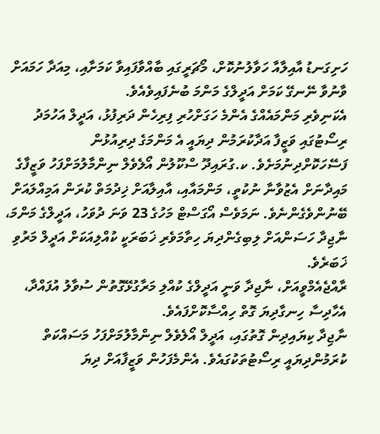ހަށިގަނޑު އާއިލާއާ ހަވާލުނުކޮށް، މޯޗަރީގައި ބާއްވާފައިވާ ކަމަށާއި، މިއަދާ ހަމައަށް ވާނުވާ ނޭނގޭ ކަމަށް އަދީލްގެ މަންމަ ބުނެފައިވެއެވެ.
އެކަނިވެރި މަންމައެއްގެ އެންމެ ހަގަށްހުރި ފިރިހެން ދަރިފުޅު، އަދީލް އަހުމަދު ރިސޯޓުގައި ވަޒީފާ އަދާކުރަމުން ދިޔައީ އެ މަންމަގެ ދިރިއުޅުން ފަސޭހަކޮށްދިނުމަށެވެ. ކ.ގުރައިދޫ ސްކޫލުން އޯލެވެލް ނިންމާލުމަށްފަހު ވަޒީފާގެ މައިދާނަށް އެޒުވާނާ ނުކުތީ، މަންމައާއި، އާއިލާއަށް ޚިދުމަތް ކުރަން އަމިއްލައަށް ބޭނުންވެގެންނެވެ. ނަމަވެސް އޯގަސްޓް މަހުގެ 23 ވަނަ ދުވަހު، އަދީލްގެ މަންމަ، ނާޖިދާ ހަސަންއަށް ލިބިގެންދިޔަ ހިތާމަވެރި ޚަބަރަކީ ކުއްލިއަކަށް އަދީލް މަރުވި ޚަބަރެވެ.
ރާއްޖެއެމްވީއަށް، ނާޖިދާ ވަނީ އަދީލްގެ ކުއްލި މަރާގުޅޭގޮތުން ސުވާލު އުފައްދާ، އެހާދިސާ ހިނގާދިޔަ ގޮތް ހިއްސާކޮށްފައެވެ.
ނާޖިދާ ކިޔައިދިން ގޮތުގައި، އަދީލް އޯލެވެލް ނިންމާލުމަށްފަހު މަސައްކަތް ކުރަމުންދިޔައީ ރިސޯޓުތަކުގައެވެ. އެންމެފަހުން ވަޒީފާއަށް ދިޔަ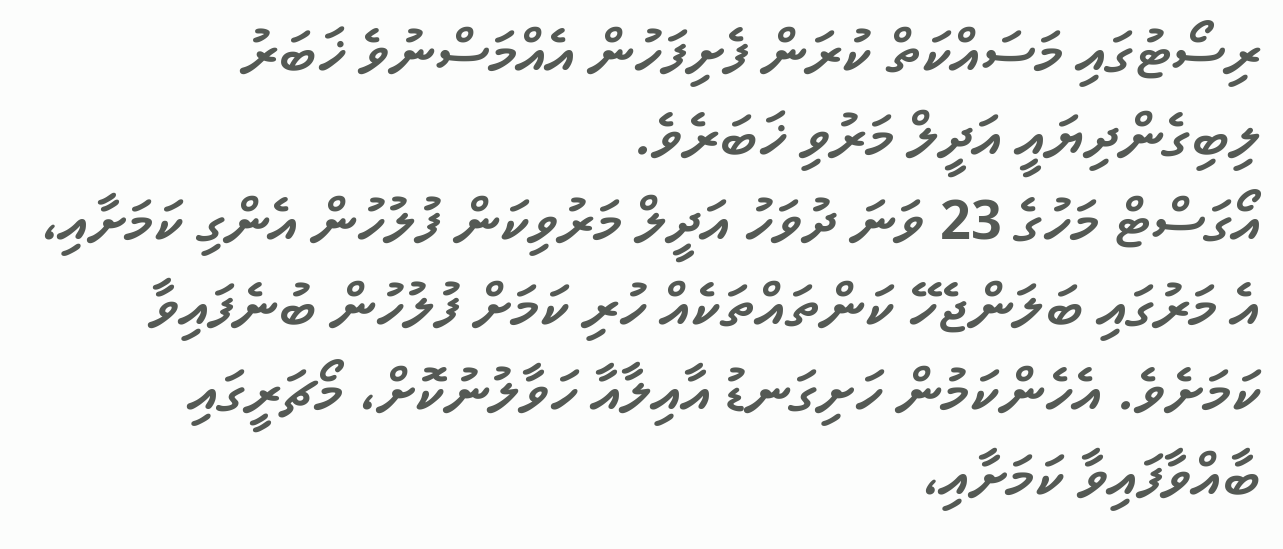ރިސޯޓުގައި މަސައްކަތް ކުރަން ފެށިފަހުން އެއްމަސްނުވެ ޚަބަރު ލިބިގެންދިޔައީ އަދީލް މަރުވި ޚަބަރެވެ.
އޯގަސްޓް މަހުގެ 23 ވަނަ ދުވަހު އަދީލް މަރުވިކަން ފުލުހުން އެންގި ކަމަށާއި، އެ މަރުގައި ބަލަންޖެހޭ ކަންތައްތަކެއް ހުރި ކަމަށް ފުލުހުން ބުނެފައިވާ ކަމަށެވެ. އެހެންކަމުން ހަށިގަނޑު އާއިލާއާ ހަވާލުނުކޮށް، މޯޗަރީގައި ބާއްވާފައިވާ ކަމަށާއި،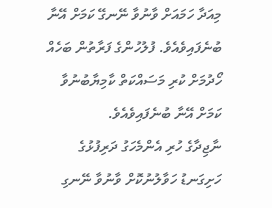މިއަދާ ހަމައަށް ވާނުވާ ނޭނގޭ ކަމަށް އޭނާ ބުނެފައިވެއެވެ. ފުލުހުންގެ ފަރާތުން ބަހެއް ހޯދުމަށް ކުރި މަސައްކަތް ކާމިޔާބުނުވާ ކަމަށް އޭނާ ބުނެފައިވެއެވެ.
ނާޖިދާގެ ހުރި އެންމެހަގު ދަރިފުޅުގެ ހަށިގަނޑު ހަވާލުނުކޮށް ވާނުވާ ނޭނގި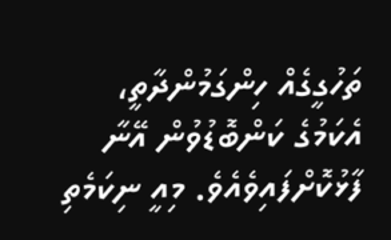ތަހުގީގެއް ހިންގަމުންދާތީ، އެކަމުގެ ކަންބޮޑުވުން އޭނާ ފާޅުކޮށްފައިވެއެވެ. މިއީ ނިކަމެތި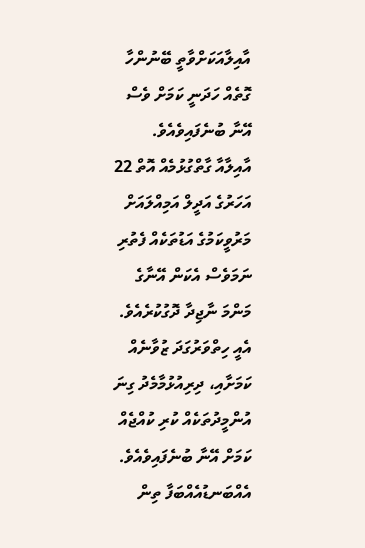އާއިލާއަކަށްވާތީ ބޭނުންހާ ގޮތެއް ހަދަނީ ކަމަށް ވެސް އޭނާ ބުނެފައިވެއެވެ.
އާއިލާއާ ގާތްގުޅުމެއް އޮތް 22 އަހަރުގެ އަދީލް އަމިއްލައަށް މަރުވީކަމުގެ އަޑުތަކެއް ފެތުރި ނަމަވެސް އެކަން އޭނާގެ މަންމަ ނާޖިދާ ދޮގުކުރެއެވެ. އެއީ ހިތްވަރުގަދަ ޒުވާނެއް ކަމަށާއި، ދިރިއުޅުމާމެދު ގިނަ އުންމީދުތަކެއް ކުރި ކުއްޖެއް ކަމަށް އޭނާ ބުނެފައިވެއެވެ. އެއްބަނޑުއެއްބަފާ ތިން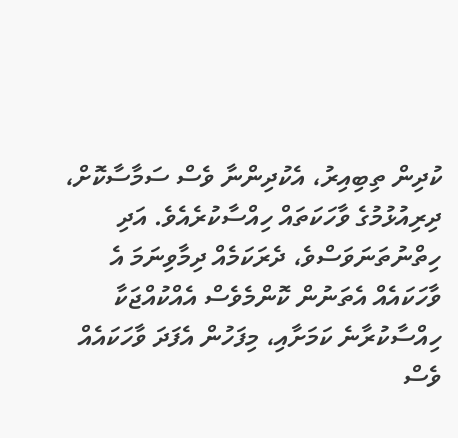ކުދިން ތިބިއިރު، އެކުދިންނާ ވެސް ސަމާސާކޮށް، ދިރިއުޅުމުގެ ވާހަކަތައް ހިއްސާކުރެއެވެ. އަދި ހިތްނުތަނަވަސްވެ، ދެރަކަމެއް ދިމާވިނަމަ އެ ވާހަކައެއް އެތަނުން ކޮންމެވެސް އެއްކުއްޖަކާ ހިއްސާކުރާނެ ކަމަށާއި، މިފަހުން އެފަދަ ވާހަކައެއް ވެސް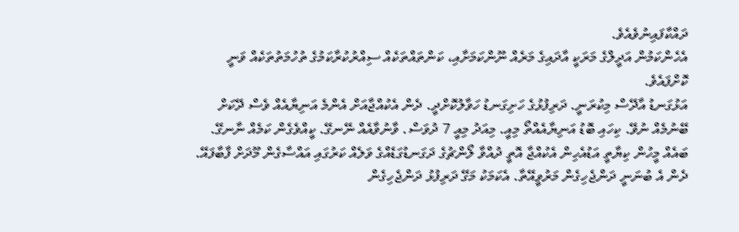ދައްކާފައިނުވެއެވެ.
އެހެންކަމުން އަދީލްގެ މަރަކީ އާދައިގެ މަރެއް ނޫންކަމަށާއި، ކަންތައްތަކެއް ސިއްރުކުރާކަމުގެ ތުހުމަތުތަކެއް ވަނީ ކޮށްފައެވެ.
އަޅުގަނޑު އާދޭސް މިކުރަނީ. ދަރިފުޅުގެ ހަށިގަނޑު ހަވާލުކޮށްދީ. ދެން އެކުއްޖާއަށް އެންމެ އަނިޔާއެއް ވެސް ދޭކަށް ބޭނުމެއް ނުވޭ. ކިހައި ބޮޑު އަނިޔާއެއްތޯ މިއީ. މިއަދު މިއީ 7 ދުވަސް. ވާނުވާއެއް ނޭނގޭ. ކީއްވެގެން ކަމެއް ނާނގޭ. ބައެއް މީހުން ކިޔާތީ އަޑުއެހިން އެކުއްޖާ އޮތީ ދުއްވާ ލޯންޗުގެ ދަގަނޑުގަޑެއްގެ ވަލެއް ކަރުގައި އައްސާގެން މޫދަށް ފާބާފައޭ. ދެން އެ ބުނަނީ ދަންޖެހިގެން މަރުވީއޭތާ. އެކަމަކު މަގޭ ދަރިފުޅު ދަންޖެހިގެން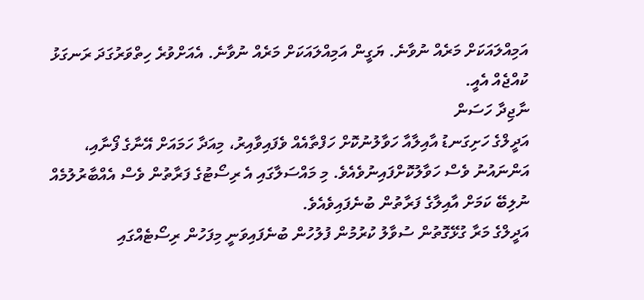އަމިއްލައަކަށް މަރެއް ނުވާނެ. ޔަގީން އަމިއްލައަކަށް މަރެއް ނުވާނެ. އެއަށްވުރެ ހިތްވަރުގަދަ ރަނގަޅު ކުއްޖެއް އެއީ.
ނާޖިދާ ހަސަން
އަދީލްގެ ހަށިގަނޑު އާއިލާއާ ހަވާލުނުކޮށް ހަފްތާއެއް ވެފައިވާއިރު، މިއަދާ ހަމައަށް އޭނާގެ ފޯނާއި، އަންނައުނު ވެސް ހަވާލުކޮށްފައިނުވެއެވެ. މި މައްސަލާގައި އެ ރިސޯޓުގެ ފަރާތުން ވެސް އެއްބާރުލުމެއް ނުލިބޭ ކަމަށް އާއިލާގެ ފަރާތުން ބުނެފައިވެއެވެ.
އަދީލްގެ މަރާ ގުޅޭގޮތުން ސުވާލު ކުރުމުން ފުލުހުން ބުނެފައިވަނީ މިފަހުން ރިސޯޓެއްގައި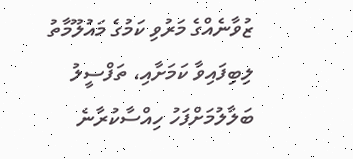ޒުވާނެއްގެ މަރުވި ކަމުގެ މައުލޫމާތު ލިބިފައިވާ ކަމަށާއި، ތަފްސީލު ބަލާލުމަށްފަހު ހިއްސާކުރާނެ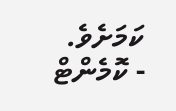ކަމަށެވެ.
- ކޮމެންޓް